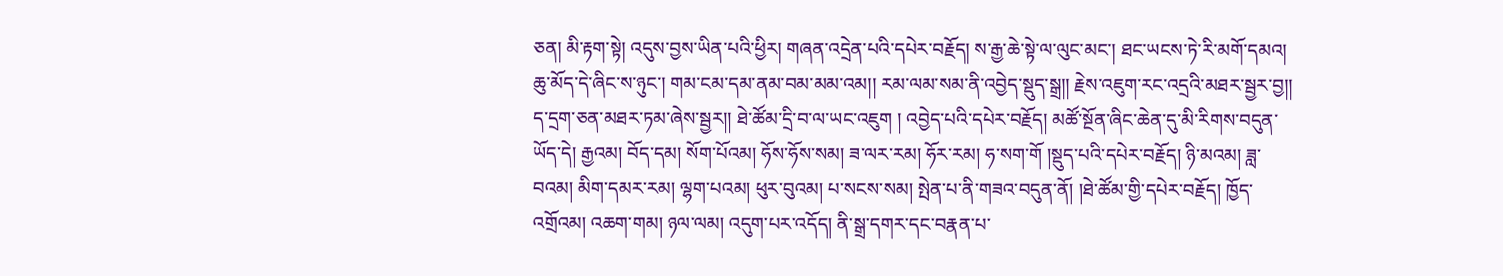ཅན། མི་རྟག་སྟེ། འདུས་བྱས་ཡིན་པའི་ཕྱིར། གཞན་འདྲེན་པའི་དཔེར་བརྗོད། ས་རྒྱ་ཆེ་སྟེ་ལ་ལུང་མང་། ཐང་ཡངས་ཏེ་རི་མགོ་དམའ། ཆུ་མོད་དེ་ཞིང་ས་ཉུང་། གམ་ངམ་དམ་ནམ་བམ་མམ་འམ།། རམ་ལམ་སམ་ནི་འབྱེད་སྡུད་སྒྲ།། རྗེས་འཇུག་རང་འདྲའི་མཐར་སྦྱར་བྱ།། ད་དྲག་ཅན་མཐར་ཏམ་ཞེས་སྦྱར།། ཐེ་ཚོམ་དྲི་བ་ལ་ཡང་འཇུག ། འབྱེད་པའི་དཔེར་བརྗོད། མཚོ་སྔོན་ཞིང་ཆེན་དུ་མི་རིགས་བདུན་ཡོད་དེ། རྒྱའམ། བོད་དམ། སོག་པོའམ། ཧོས་ཧོས་སམ། ཟ་ལར་རམ། ཧོར་རམ། ཧ་སག་གོ །སྡུད་པའི་དཔེར་བརྗོད། ཉི་མའམ། ཟླ་བའམ། མིག་དམར་རམ། ལྷག་པའམ། ཕུར་བུའམ། པ་སངས་སམ། སྤེན་པ་ནི་གཟའ་བདུན་ནོ། །ཐེ་ཚོམ་གྱི་དཔེར་བརྗོད། ཁྱོད་འགྲོའམ། འཆག་གམ། ཉལ་ལམ། འདུག་པར་འདོད། ནི་སྒྲ་དགར་དང་བརྣན་པ་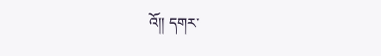འོ།། དགར་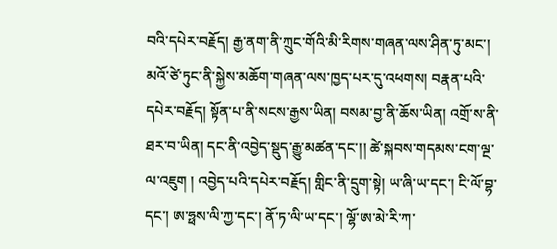བའི་དཔེར་བརྗོད། རྒྱ་ནག་ནི་ཀྲུང་གོའི་མི་རིགས་གཞན་ལས་ཤིན་ཏུ་མང་། མའོ་ཙེ་ཏུང་ནི་སྐྱེས་མཆོག་གཞན་ལས་ཁྱད་པར་དུ་འཕགས། བརྣན་པའི་དཔེར་བརྗོད། སྟོན་པ་ནི་སངས་རྒྱས་ཡིན། བསམ་བྱ་ནི་ཆོས་ཡིན། འགྲོ་ས་ནི་ཐར་བ་ཡིན། དང་ནི་འབྱེད་སྡུད་རྒྱུ་མཚན་དང་།། ཚེ་སྐབས་གདམས་ངག་ལྔ་ལ་འཇུག ། འབྱེད་པའི་དཔེར་བརྗོད། གླིང་ནི་དྲུག་སྟེ། ཡ་ཞི་ཡ་དང་། ངི་ལོ་བྷ་དང་། ཨ་ཧྥས་ལི་ཀྱ་དང་། ནོ་ཏ་ལི་ཡ་དང་། ལྷོ་ཨ་མེ་རི་ཀ་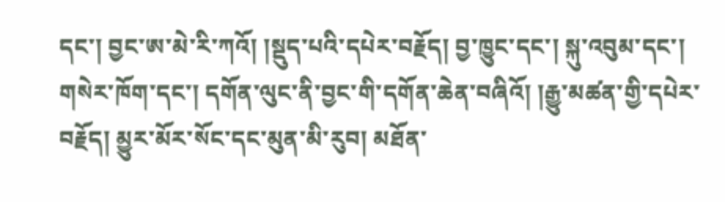དང་། བྱང་ཨ་མེ་རི་ཀའོ། །སྡུད་པའི་དཔེར་བརྗོད། བྱ་ཁྱུང་དང་། སྐུ་འབུམ་དང་། གསེར་ཁོག་དང་། དགོན་ལུང་ནི་བྱང་གི་དགོན་ཆེན་བཞིའོ། །རྒྱུ་མཚན་གྱི་དཔེར་བརྗོད། མྱུར་མོར་སོང་དང་མུན་མི་རུབ། མཐོན་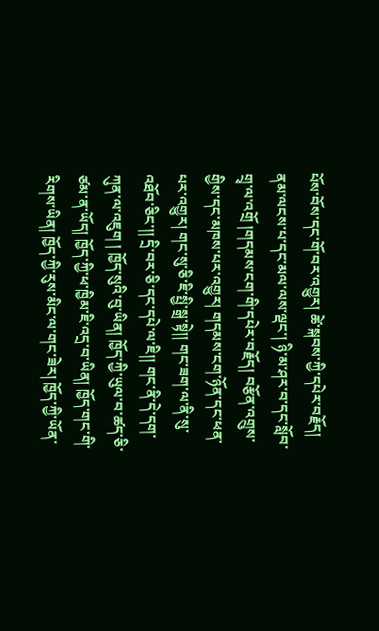པོས་བོས་དང་གོ་བར་འགྱུར། ཚེ་སྐབས་ཀྱི་དཔེར་བརྗོད། ནམ་ལངས་པ་དང་མལ་ལས་ལྡང་། ཉི་མ་ཤར་བ་དང་སློབ་གྲྭ་ལ་འགྲོ །གདམས་ངག་གི་དཔེར་བརྗོད། བརྩོན་འགྲུས་གྱིས་དང་མཁས་པར་འགྱུར། གདམས་ངག་ཉོན་དང་ཕན་པར་འགྱུར། གང་སུ་ཅི་ཇི་སྤྱི་སྒྲ་སྟེ།། གང་ཟག་ལ་ནི་སུ་འཐོབ་ཅིང་།། དྲི་བར་ཅི་དང་དཔེ་ལ་ཇི།། གང་ནི་དེ་དག་ཀུན་ལ་འཇུག ། ཁྱོད་སུའི་བུ་ཡིན། ཁྱོད་ཀྱི་ཡུལ་བ་ཚད་ཅི་ཙམ་ན་ཡོད། ཁྱོད་ཀྱི་ཕ་ཁྱིམ་ཇི་འདྲ་བ་ཡིན། ཁྱོད་གང་གི་རིགས་ཡིན། ཁྱོད་ཀྱི་རུས་མིང་ལ་གང་ཟེར། ཁྱོད་ཀྱི་ཡོན་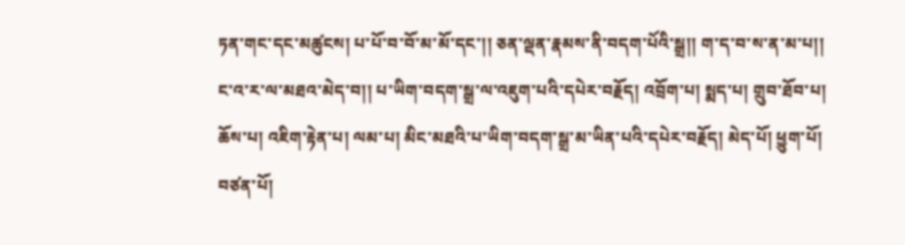ཏན་གང་དང་མཚུངས། པ་པོ་བ་བོ་མ་མོ་དང་།། ཅན་ལྡན་རྣམས་ནི་བདག་པོའི་སྒྲ།། ག་ད་བ་ས་ན་མ་པ།། ང་འ་ར་ལ་མཐའ་མེད་བ།། པ་ཡིག་བདག་སྒྲ་ལ་འཇུག་པའི་དཔེར་བརྗོད། འབྲོག་པ། སྨད་པ། གྲུབ་ཐོབ་པ། ཆོས་པ། འཇིག་རྟེན་པ། ལམ་པ། མིང་མཐའི་པ་ཡིག་བདག་སྒྲ་མ་ཡིན་པའི་དཔེར་བརྗོད། མེད་པོ། ཕྱུག་པོ། བཙན་པོ།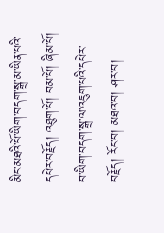མིང་མཐའི་པོ་ཡིག་བདག་སྒྲ་མ་ཡིན་པའི་དཔེར་བརྗོད། འཐུག་པོ། བམ་པོ། ཞིམ་པོ། བ་ཡིག་བདག་སྒྲ་ལ་འཇུག་པའི་དཔེར་བརྗོད། རོང་བ། མཐའ་བ། ཤར་བ།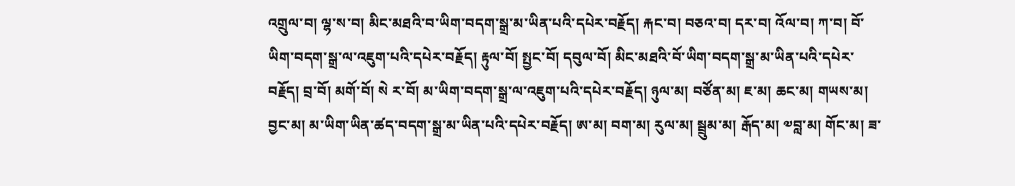འགྲུལ་བ། ལྷ་ས་བ། མིང་མཐའི་བ་ཡིག་བདག་སྒྲ་མ་ཡིན་པའི་དཔེར་བརྗོད། རྐང་བ། བཅའ་བ། དར་བ། འོལ་བ། ཀ་བ། བོ་ཡིག་བདག་སྒྲ་ལ་འཇུག་པའི་དཔེར་བརྗོད། རྟུལ་བོ། སྤྱང་བོ། དབུལ་བོ། མིང་མཐའི་བོ་ཡིག་བདག་སྒྲ་མ་ཡིན་པའི་དཔེར་བརྗོད། བྲ་བོ། མགོ་བོ། སེ ར་བོ། མ་ཡིག་བདག་སྒྲ་ལ་འཇུག་པའི་དཔེར་བརྗོད། ཉུལ་མ། བཙོན་མ། ཇ་མ། ཆང་མ། གཡས་མ། བྱང་མ། མ་ཡིག་ཡིན་ཚད་བདག་སྒྲ་མ་ཡིན་པའི་དཔེར་བརྗོད། ཨ་མ། བག་མ། རུལ་མ། སྦྲུམ་མ། རྒོད་མ། ༧བླ་མ། གོང་མ། ཟ་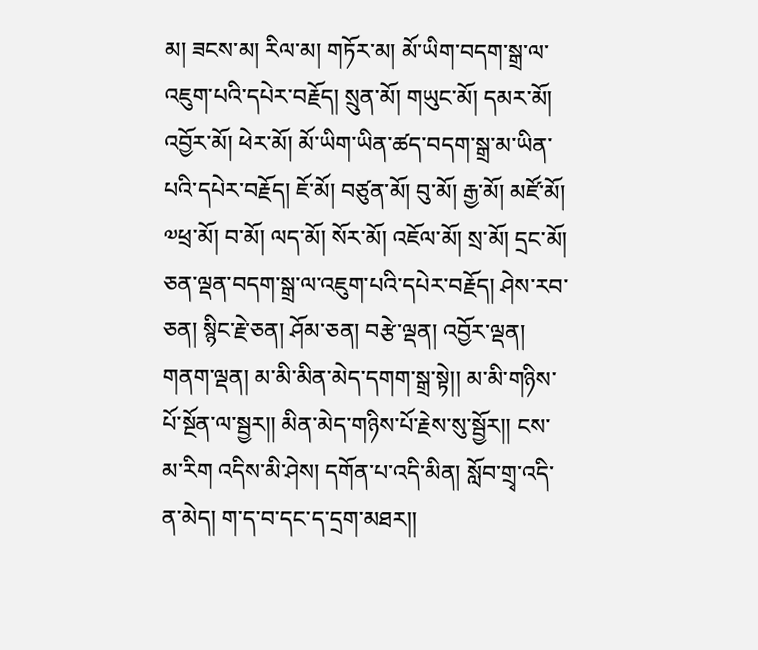མ། ཟངས་མ། རིལ་མ། གཏོར་མ། མོ་ཡིག་བདག་སྒྲ་ལ་འཇུག་པའི་དཔེར་བརྗོད། སྲུན་མོ། གཡུང་མོ། དམར་མོ། འབྱོར་མོ། ཕེར་མོ། མོ་ཡིག་ཡིན་ཚད་བདག་སྒྲ་མ་ཡིན་པའི་དཔེར་བརྗོད། ཇོ་མོ། བཙུན་མོ། བུ་མོ། རྒྱ་མོ། མཛོ་མོ། ༧ཕྲ་མོ། བ་མོ། ལད་མོ། སོར་མོ། འཇོལ་མོ། སྲ་མོ། དྲང་མོ། ཅན་ལྡན་བདག་སྒྲ་ལ་འཇུག་པའི་དཔེར་བརྗོད། ཤེས་རབ་ཅན། སྙིང་རྗེ་ཅན། ཤོམ་ཅན། བརྩེ་ལྡན། འབྱོར་ལྡན། གནག་ལྡན། མ་མི་མིན་མེད་དགག་སྒྲ་སྟེ།། མ་མི་གཉིས་པོ་སྔོན་ལ་སྦྱར།། མིན་མེད་གཉིས་པོ་རྗེས་སུ་སྦྱོར།། ངས་མ་རིག འདིས་མི་ཤེས། དགོན་པ་འདི་མིན། སློབ་གྲྭ་འདི་ན་མེད། ག་ད་བ་དང་ད་དྲག་མཐར།།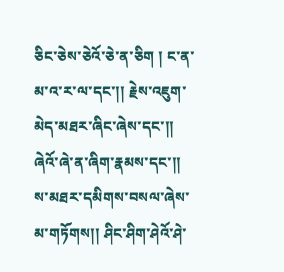ཅིང་ཅེས་ཅེའོ་ཅེ་ན་ཅིག ། ང་ན་མ་འ་ར་ལ་དང་།། རྗེས་འཇུག་མེད་མཐར་ཞིང་ཞེས་དང་།། ཞེའོ་ཞེ་ན་ཞིག་རྣམས་དང་།། ས་མཐར་དམིགས་བསལ་ཞེས་མ་གཏོགས།། ཤིང་ཤིག་ཤེའོ་ཤེ་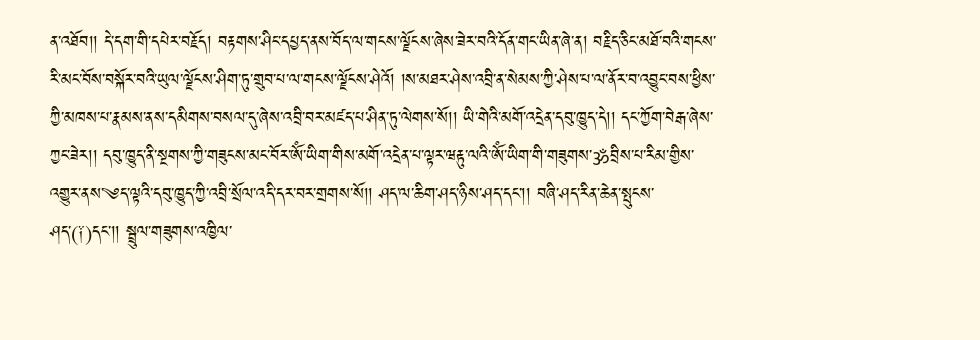ན་འཐོབ།། དེ་དག་གི་དཔེར་བརྗོད། བརྟགས་ཤིང་དཔྱད་ནས་བོད་ལ་གངས་ལྗོངས་ཞེས་ཟེར་བའི་དོན་གང་ཡིན་ཞེ་ན། བརྗིད་ཅིང་མཐོ་བའི་གངས་རི་མང་བོས་བསྐོར་བའི་ཡུལ་ལྗོངས་ཤིག་ཏུ་གྲུབ་པ་ལ་གངས་ལྗོངས་ཤེའོ། །ས་མཐར་ཤེས་འབྲི་ན་སེམས་ཀྱི་ཤེས་པ་ལ་ནོར་བ་འབྱུང་བས་ཕྱིས་ཀྱི་མཁས་པ་རྣམས་ནས་དམིགས་བསལ་དུ་ཞེས་འབྲི་བར་མཛད་པ་ཤིན་ཏུ་ལེགས་སོ།། ཡི་གེའི་མགོ་འདྲེན་དབུ་ཁྱུད་དེ།། དང་ཀྱོག་བེརྒ་ཞེས་ཀྱང་ཟེར།། དབུ་ཁྱུད་ནི་སྔགས་ཀྱི་གཟུངས་མང་བོར་ཨོཾ་ཡིག་གིས་མགོ་འདྲེན་པ་ལྟར་ཝརྟུ་ལའི་ཨོཾ་ཡིག་གི་གཟུགས་ॐབྲིས་པ་རིམ་གྱིས་འགྱུར་ནས་༄ད་ལྟའི་དབུ་ཁྱུད་ཀྱི་འབྲི་སྲོལ་འདི་དར་བར་གྲགས་སོ།། ཤད་ལ་ཆིག་ཤད་ཉིས་ཤད་དང་།། བཞི་ཤད་རིན་ཆེན་སྤུངས་ཤད་(༑)དང་།། སྦྲུལ་གཟུགས་འཁྱིལ་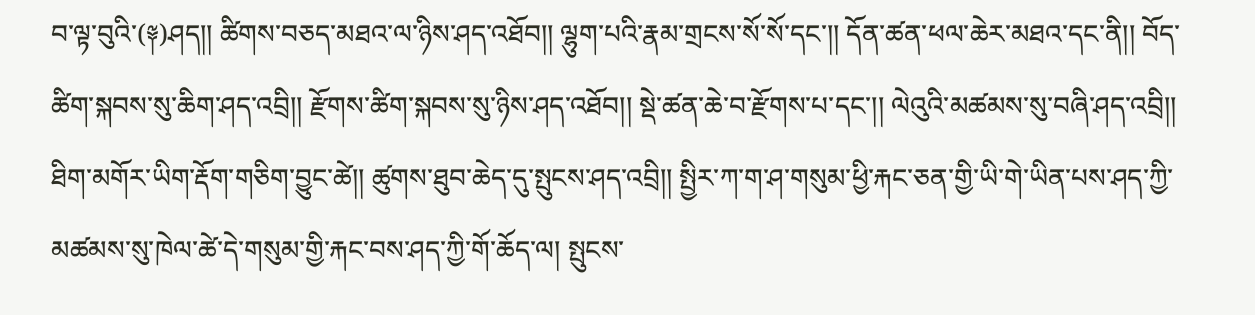བ་ལྟ་བུའི་(༈)ཤད།། ཚིགས་བཅད་མཐའ་ལ་ཉིས་ཤད་འཐོབ།། ལྷུག་པའི་རྣམ་གྲངས་སོ་སོ་དང་།། དོན་ཚན་ཕལ་ཆེར་མཐའ་དང་ནི།། བོད་ཚིག་སྐབས་སུ་ཆིག་ཤད་འབྲི།། རྫོགས་ཚིག་སྐབས་སུ་ཉིས་ཤད་འཐོབ།། སྡེ་ཚན་ཆེ་བ་རྫོགས་པ་དང་།། ལེའུའི་མཚམས་སུ་བཞི་ཤད་འབྲི།། ཐིག་མགོར་ཡིག་རྡོག་གཅིག་བྱུང་ཚེ།། ཚུགས་ཐུབ་ཆེད་དུ་སྤུངས་ཤད་འབྲི།། སྤྱིར་ཀ་ག་ཤ་གསུམ་ཕྱི་རྐང་ཅན་གྱི་ཡི་གེ་ཡིན་པས་ཤད་ཀྱི་མཚམས་སུ་ཁེལ་ཚེ་དེ་གསུམ་གྱི་རྐང་བས་ཤད་ཀྱི་གོ་ཆོད་ལ། སྤུངས་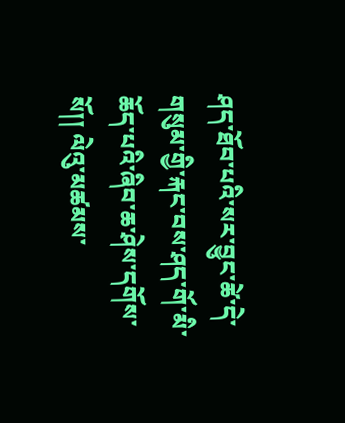ཤད་ཐོབ་པའི་སར་བྱུང་ཚེ་དེ་གསུམ་གྱི་རྐང་བས་ཤད་གོ་མི་ཆོད་པའི་ཞིབ་ཆ་ཤེས་དགོས་སོ།། ལེའུ་མཚམས་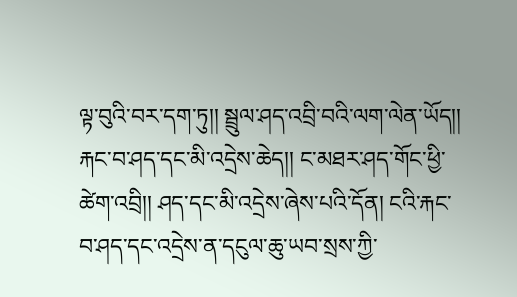ལྟ་བུའི་བར་དག་ཏུ།། སྦྲུལ་ཤད་འབྲི་བའི་ལག་ལེན་ཡོད།། རྐང་བ་ཤད་དང་མི་འདྲེས་ཆེད།། ང་མཐར་ཤད་གོང་ཕྱི་ཚེག་འབྲི།། ཤད་དང་མི་འདྲེས་ཞེས་པའི་དོན། ངའི་རྐང་བ་ཤད་དང་འདྲེས་ན་དངུལ་ཆུ་ཡབ་སྲས་ཀྱི་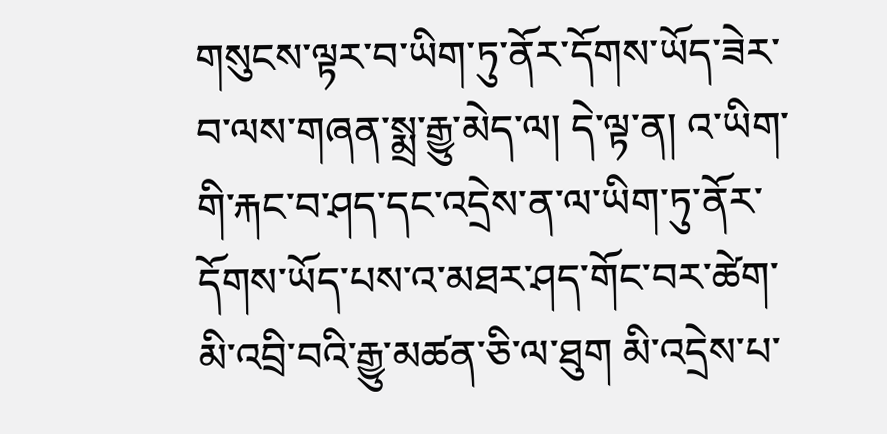གསུངས་ལྟར་བ་ཡིག་ཏུ་ནོར་དོགས་ཡོད་ཟེར་བ་ལས་གཞན་སྨྲ་རྒྱུ་མེད་ལ། དེ་ལྟ་ན། འ་ཡིག་གི་རྐང་བ་ཤད་དང་འདྲེས་ན་ལ་ཡིག་ཏུ་ནོར་དོགས་ཡོད་པས་འ་མཐར་ཤད་གོང་བར་ཚེག་མི་འབྲི་བའི་རྒྱུ་མཚན་ཅི་ལ་ཐུག མི་འདྲེས་པ་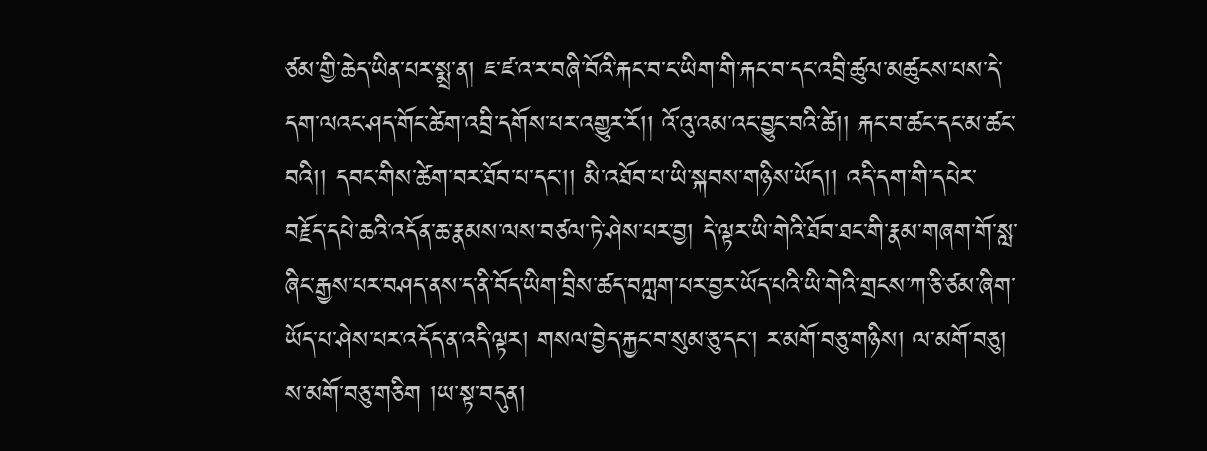ཙམ་གྱི་ཆེད་ཡིན་པར་སྨྲ་ན། ཇ་ཛ་འ་ར་བཞི་བོའི་རྐང་བ་ང་ཡིག་གི་རྐང་བ་དང་འབྲི་ཚུལ་མཚུངས་པས་དེ་དག་ལའང་ཤད་གོང་ཚེག་འབྲི་དགོས་པར་འགྱུར་རོ།། འོ་འུ་འམ་འང་བྱུང་བའི་ཚེ།། རྐང་བ་ཚང་དང་མ་ཚང་བའི།། དབང་གིས་ཚེག་བར་ཐོབ་པ་དང་།། མི་འཐོབ་པ་ཡི་སྐབས་གཉིས་ཡོད།། འདི་དག་གི་དཔེར་བརྗོད་དཔེ་ཆའི་འདོན་ཆ་རྣམས་ལས་བཙལ་ཏེ་ཤེས་པར་བྱ། དེ་ལྟར་ཡི་གེའི་ཐོབ་ཐང་གི་རྣམ་གཞག་གོ་སླ་ཞིང་རྒྱས་པར་བཤད་ནས་ད་ནི་བོད་ཡིག་བྲིས་ཚད་བཀླག་པར་བྱར་ཡོད་པའི་ཡི་གེའི་གྲངས་ཀ་ཅི་ཙམ་ཞིག་ཡོད་པ་ཤེས་པར་འདོད་ན་འདི་ལྟར། གསལ་བྱེད་རྐྱང་བ་སུམ་ཅུ་དང་། ར་མགོ་བཅུ་གཉིས། ལ་མགོ་བཅུ། ས་མགོ་བཅུ་གཅིག །ཡ་སྟ་བདུན།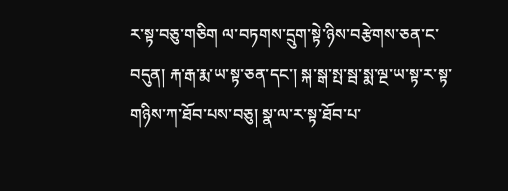ར་སྟ་བཅུ་གཅིག ལ་བཏགས་དྲུག་སྟེ་ཉིས་བརྩེགས་ཅན་ང་བདུན། རྐ་རྒ་རྨ་ཡ་སྟ་ཅན་དང་། སྐ་སྒ་སྤ་སྦ་སྨ་ལྔ་ཡ་སྟ་ར་སྟ་གཉིས་ཀ་ཐོབ་པས་བཅུ། སྣ་ལ་ར་སྟ་ཐོབ་པ་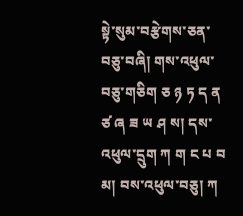སྟེ་སུམ་བརྩེགས་ཅན་བཅུ་བཞི། གས་འཕུལ་བཅུ་གཅིག ཅ ཉ ཏ ད ན ཙ ཞ ཟ ཡ ཤ ས། དས་འཕུལ་དྲུག ཀ ག ང པ བ མ། བས་འཕུལ་བཅུ། ཀ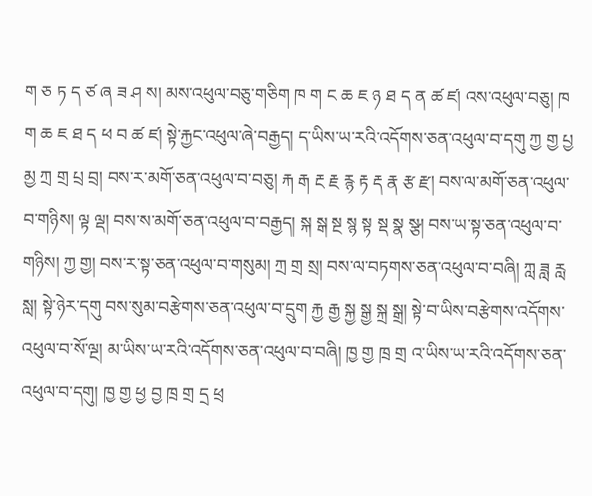ག ཅ ཏ ད ཙ ཞ ཟ ཤ ས། མས་འཕུལ་བཅུ་གཅིག ཁ ག ང ཆ ཇ ཉ ཐ ད ན ཚ ཛ། འས་འཕུལ་བཅུ། ཁ ག ཆ ཇ ཐ ད ཕ བ ཚ ཛ། སྟེ་རྐྱང་འཕུལ་ཞེ་བརྒྱད། ད་ཡིས་ཡ་རའི་འདོགས་ཅན་འཕུལ་བ་དགུ ཀྱ གྱ པྱ མྱ ཀྲ གྲ པྲ བྲ། བས་ར་མགོ་ཅན་འཕུལ་བ་བཅུ། རྐ རྒ རྔ རྗ རྙ རྟ རྡ རྣ རྩ རྫ། བས་ལ་མགོ་ཅན་འཕུལ་བ་གཉིས། ལྟ ལྡ། བས་ས་མགོ་ཅན་འཕུལ་བ་བརྒྱད། སྐ སྒ སྔ སྙ སྟ སྡ སྣ སྩ། བས་ཡ་སྟ་ཅན་འཕུལ་བ་གཉིས། ཀྱ གྱ། བས་ར་སྟ་ཅན་འཕུལ་བ་གསུམ། ཀྲ གྲ སྲ། བས་ལ་བཏགས་ཅན་འཕུལ་བ་བཞི། ཀླ ཟླ རླ སླ། སྟེ་ཉེར་དགུ བས་སུམ་བརྩེགས་ཅན་འཕུལ་བ་དྲུག རྐྱ རྒྱ སྐྱ སྒྱ སྐྲ སྒྲ། སྟེ་བ་ཡིས་བརྩེགས་འདོགས་འཕུལ་བ་སོ་ལྔ། མ་ཡིས་ཡ་རའི་འདོགས་ཅན་འཕུལ་བ་བཞི། ཁྱ གྱ ཁྲ གྲ འ་ཡིས་ཡ་རའི་འདོགས་ཅན་འཕུལ་བ་དགུ། ཁྱ གྱ ཕྱ བྱ ཁྲ གྲ དྲ ཕྲ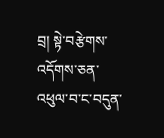བྲ། སྟེ་བརྩེགས་འདོགས་ཅན་འཕུལ་བ་ང་བདུན་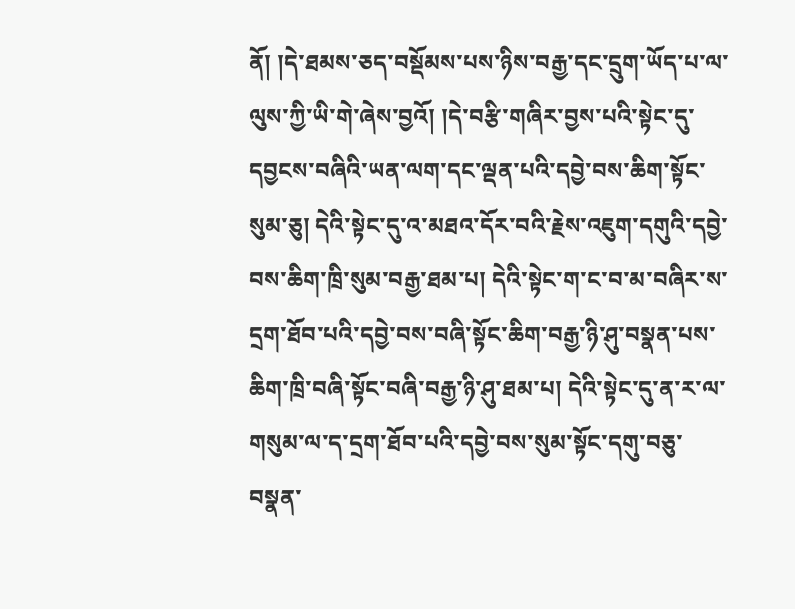ནོ། །དེ་ཐམས་ཅད་བསྡོམས་པས་ཉིས་བརྒྱ་དང་དྲུག་ཡོད་པ་ལ་ལུས་ཀྱི་ཡི་གེ་ཞེས་བྱའོ། །དེ་བརྩི་གཞིར་བྱས་པའི་སྟེང་དུ་དབྱངས་བཞིའི་ཡན་ལག་དང་ལྡན་པའི་དབྱེ་བས་ཆིག་སྟོང་སུམ་ཅུ། དེའི་སྟེང་དུ་འ་མཐའ་དོར་བའི་རྗེས་འཇུག་དགུའི་དབྱེ་བས་ཆིག་ཁྲི་སུམ་བརྒྱ་ཐམ་པ། དེའི་སྟེང་ག་ང་བ་མ་བཞིར་ས་དྲག་ཐོབ་པའི་དབྱེ་བས་བཞི་སྟོང་ཆིག་བརྒྱ་ཉི་ཤུ་བསྣན་པས་ཆིག་ཁྲི་བཞི་སྟོང་བཞི་བརྒྱ་ཉི་ཤུ་ཐམ་པ། དེའི་སྟེང་དུ་ན་ར་ལ་གསུམ་ལ་ད་དྲག་ཐོབ་པའི་དབྱེ་བས་སུམ་སྟོང་དགུ་བཅུ་བསྣན་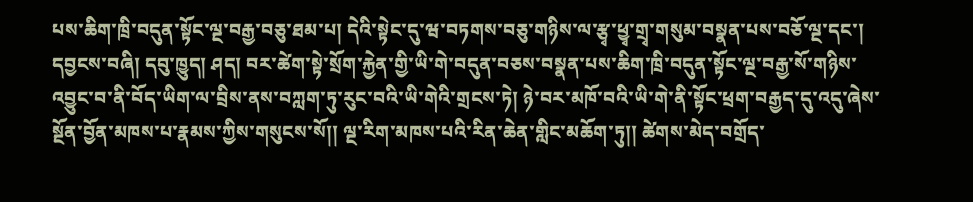པས་ཆིག་ཁྲི་བདུན་སྟོང་ལྔ་བརྒྱ་བཅུ་ཐམ་པ། དེའི་སྟེང་དུ་ཝ་བཏགས་བཅུ་གཉིས་ལ་རྩྭ་ཕྱྭ་གྲྭ་གསུམ་བསྣན་པས་བཅོ་ལྔ་དང་། དབྱངས་བཞི། དབུ་ཁྱུད། ཤད། བར་ཚེག་སྟེ་སྲོག་རྐྱེན་གྱི་ཡི་གེ་བདུན་བཅས་བསྣན་པས་ཆིག་ཁྲི་བདུན་སྟོང་ལྔ་བརྒྱ་སོ་གཉིས་འབྱུང་བ་ནི་བོད་ཡིག་ལ་བྲིས་ནས་བཀླག་ཏུ་རུང་བའི་ཡི་གེའི་གྲངས་ཏེ། ཉེ་བར་མཁོ་བའི་ཡི་གེ་ནི་སྟོང་ཕྲག་བརྒྱད་དུ་འདུ་ཞེས་སྔོན་བྱོན་མཁས་པ་རྣམས་ཀྱིས་གསུངས་སོ།། ལྔ་རིག་མཁས་པའི་རིན་ཆེན་གླིང་མཆོག་ཏུ།། ཚེགས་མེད་བགྲོད་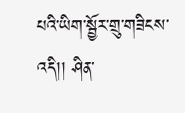པའི་ཡིག་སྦྱོར་གྲུ་གཟིངས་འདི།། ཤིན་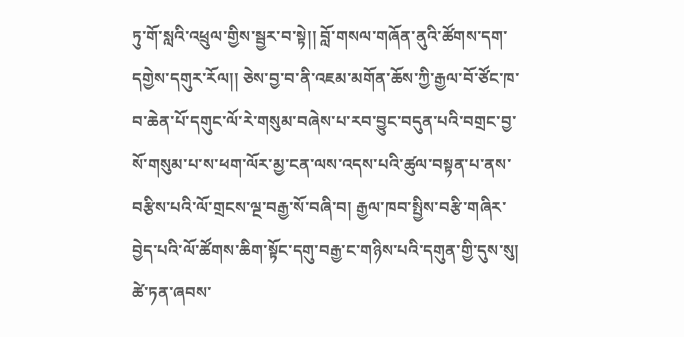ཏུ་གོ་སླའི་འཕྲུལ་གྱིས་སྦྱར་བ་སྟེ།། བློ་གསལ་གཞོན་ནུའི་ཚོགས་དག་དགྱེས་དགུར་རོལ།། ཅེས་བྱ་བ་ནི་འཇམ་མགོན་ཆོས་ཀྱི་རྒྱལ་བོ་ཙོང་ཁ་བ་ཆེན་པོ་དགུང་ལོ་རེ་གསུམ་བཞེས་པ་རབ་བྱུང་བདུན་པའི་བགྲང་བྱ་སོ་གསུམ་པ་ས་ཕག་ལོར་མྱ་ངན་ལས་འདས་པའི་ཚུལ་བསྟན་པ་ནས་བརྩིས་པའི་ལོ་གྲངས་ལྔ་བརྒྱ་སོ་བཞི་བ། རྒྱལ་ཁབ་སྤྱིས་བརྩི་གཞིར་བྱེད་པའི་ལོ་ཚོགས་ཆིག་སྟོང་དགུ་བརྒྱ་ང་གཉིས་པའི་དགུན་གྱི་དུས་སུ། ཚེ་ཏན་ཞབས་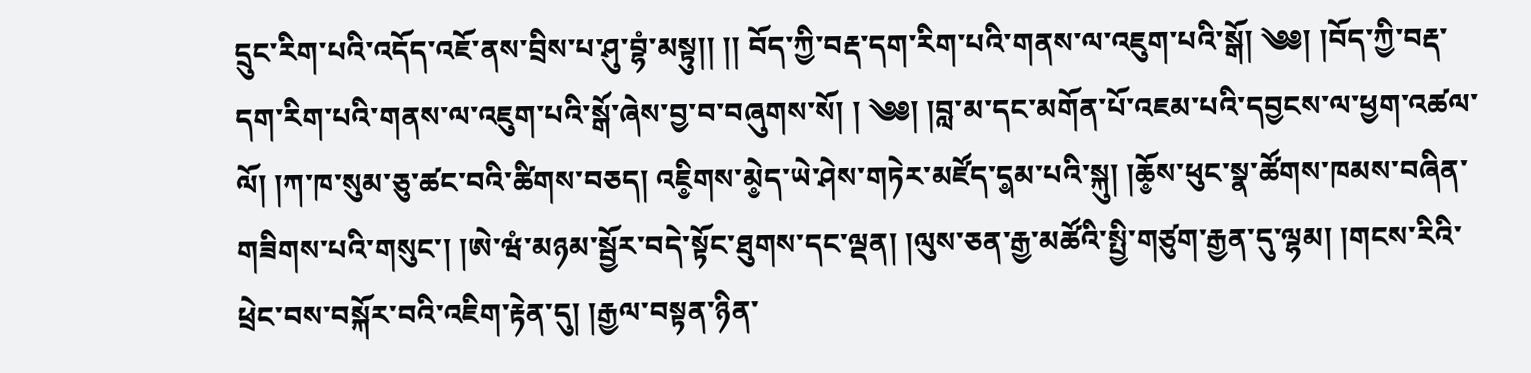དྲུང་རིག་པའི་འདོད་འཇོ་ནས་བྲིས་པ་ཤུ་བྷཾ་མསྟུ།། །། བོད་ཀྱི་བརྡ་དག་རིག་པའི་གནས་ལ་འཇུག་པའི་སྒོ། ༄༅། །བོད་ཀྱི་བརྡ་དག་རིག་པའི་གནས་ལ་འཇུག་པའི་སྒོ་ཞེས་བྱ་བ་བཞུགས་སོ། ། ༄༅། །བླ་མ་དང་མགོན་པོ་འཇམ་པའི་དབྱངས་ལ་ཕྱག་འཚལ་ལོ། །ཀ་ཁ་སུམ་ཅུ་ཚང་བའི་ཚིགས་བཅད། འཇི༵གས་མེ༵ད་ཡེ་ཤེས་གཏེར་མཛོད་ད༵མ་པའི་སྐུ། །ཆོ༵ས་ཕུང་སྣ་ཚོགས་ཁམས་བཞིན་གཟིགས་པའི་གསུང་། །ཨེ་ཝཾ་མཉམ་སྦྱོར་བདེ་སྟོང་ཐུགས་དང་ལྡན། །ལུས་ཅན་རྒྱ་མཚོའི་སྤྱི་གཙུག་རྒྱན་དུ་ལྷམ། །གངས་རིའི་ཕྲེང་བས་བསྐོར་བའི་འཇིག་རྟེན་དུ། །རྒྱལ་བསྟན་ཉིན་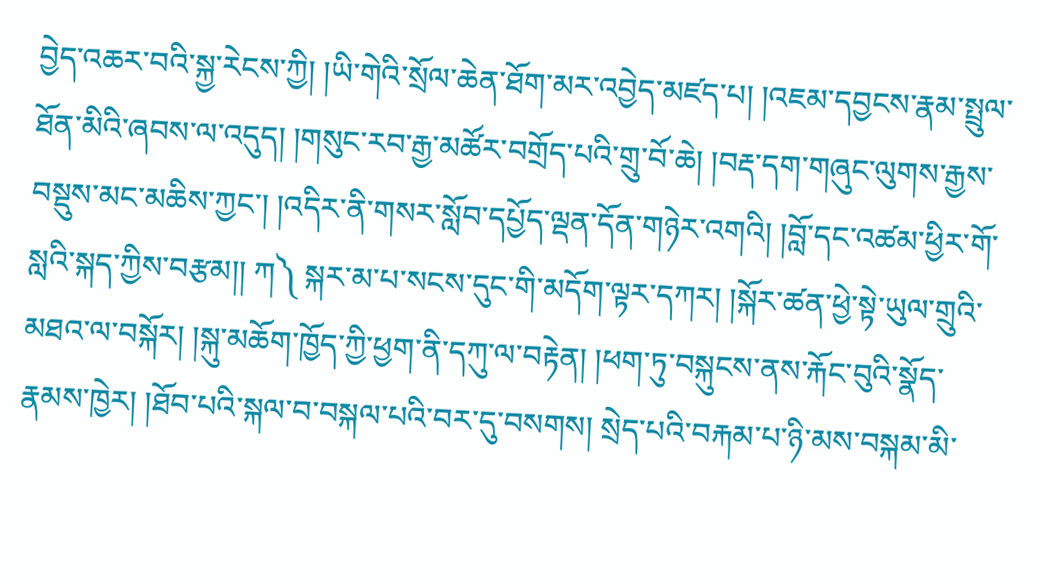བྱེད་འཆར་བའི་སྐྱ་རེངས་ཀྱི། །ཡི་གེའི་སྲོལ་ཆེན་ཐོག་མར་འབྱེད་མཛད་པ། །འཇམ་དབྱངས་རྣམ་སྤྲུལ་ཐོན་མིའི་ཞབས་ལ་འདུད། །གསུང་རབ་རྒྱ་མཚོར་བགྲོད་པའི་གྲུ་བོ་ཆེ། །བརྡ་དག་གཞུང་ལུགས་རྒྱས་བསྡུས་མང་མཆིས་ཀྱང་། །འདིར་ནི་གསར་སློབ་དཔྱོད་ལྡན་དོན་གཉེར་འགའི། །བློ་དང་འཚམ་ཕྱིར་གོ་སླའི་སྐད་ཀྱིས་བརྩམ།། ཀ༽ སྐར་མ་པ་སངས་དུང་གི་མདོག་ལྟར་དཀར། །སྐོར་ཚན་ཕྱེ་སྟེ་ཡུལ་གྲུའི་མཐའ་ལ་བསྐོར། །སྐུ་མཆོག་ཁྱོད་ཀྱི་ཕྱག་ནི་དཀུ་ལ་བརྟེན། །ཕག་ཏུ་བསྐུངས་ནས་རྐོང་བུའི་སྣོད་རྣམས་ཁྱེར། །ཐོབ་པའི་སྐལ་བ་བསྐལ་པའི་བར་དུ་བསགས། སྲེད་པའི་བརྐམ་པ་ཉི་མས་བསྐམ་མི་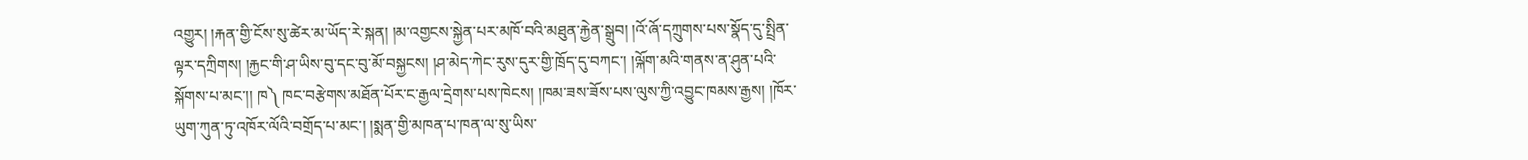འགྱུར། །རྐན་གྱི་ངོས་སུ་ཚེར་མ་ཡོད་རེ་སྐན། །མ་འགྱངས་སྐྱེན་པར་མཁོ་བའི་མཐུན་རྐྱེན་སྒྲུབ། །འོ་ཞོ་དཀྲུགས་པས་སྣོད་དུ་སྤྲིན་ལྟར་དཀྲིགས། །རྐྱང་གི་ཤ་ཡིས་བུ་དང་བུ་མོ་བསྐྱངས། །ཤ་མེད་ཀེང་རུས་དུར་གྱི་ཁྲོད་དུ་བཀང་། །ལྐོག་མའི་གནས་ན་ཤུན་པའི་སྐོགས་པ་མང་།། ཁ༽ ཁང་བརྩེགས་མཐོན་པོར་ང་རྒྱལ་དྲེགས་པས་ཁེངས། །ཁམ་ཟས་ཟོས་པས་ལུས་ཀྱི་འབྱུང་ཁམས་རྒྱས། །ཁོར་ཡུག་ཀུན་ཏུ་འཁོར་ལོའི་བགྲོད་པ་མང་། །སྨན་གྱི་མཁན་པ་ཁན་ལ་སུ་ཡིས་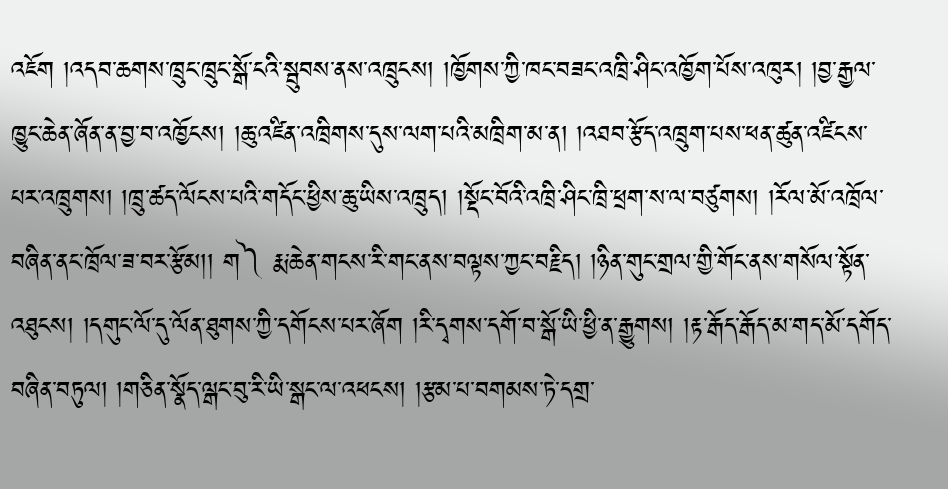འཇོག །འདབ་ཆགས་ཁྲུང་ཁྲུང་སྒོ་ངའི་སྦུབས་ནས་འཁྲུངས། །ཁྱོགས་ཀྱི་ཁང་བཟང་འཁྲི་ཤིང་འཁྱོག་པོས་འཁུར། །བྱ་རྒྱལ་ཁྱུང་ཆེན་ཞོན་ན་བྱ་བ་འཁྱོངས། །ཆུ་འཛིན་འཁྲིགས་དུས་ལག་པའི་མཁྲིག་མ་ན། །འཐབ་རྩོད་འཁྲུག་པས་ཕན་ཚུན་འཛིངས་པར་འཁྲུགས། །ཁྲུ་ཚད་ལོངས་པའི་གདོང་ཕྱིས་ཆུ་ཡིས་འཁྲུད། །སྡོང་བོའི་འཁྲི་ཤིང་ཁྲི་ཕྲག་ས་ལ་བཙུགས། །རོལ་མོ་འཁྲོལ་བཞིན་ནང་ཁྲོལ་ཟ་བར་རྩོམ།། ག༽ རྨ་ཆེན་གངས་རི་གང་ནས་བལྟས་ཀྱང་བརྗིད། །ཉིན་གུང་གྲལ་གྱི་གོང་ནས་གསོལ་སྟོན་འཐུངས། །དགུང་ལོ་དུ་ལོན་ཐུགས་ཀྱི་དགོངས་པར་ཞོག །རི་དྭགས་དགོ་བ་སྒོ་ཡི་ཕྱི་ན་རྒྱུགས། །རྟ་རྒོད་རྒོད་མ་གད་མོ་དགོད་བཞིན་བཏུལ། །གཅིན་སྣོད་ལྒང་བུ་རི་ཡི་སྒང་ལ་འཕངས། །རྩམ་པ་བགམས་ཏེ་དགྲ་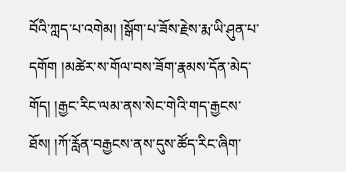བོའི་ཀླད་པ་འགེམ། །སྒོག་པ་ཟོས་རྗེས་རྨ་ཡི་ཤུན་པ་དགོག །མཚེར་ས་གོལ་བས་ཟོག་རྣམས་དོན་མེད་གོད། །རྒྱང་རིང་ལམ་ནས་སེང་གེའི་གད་རྒྱངས་ཐོས། །ཀོ་རློན་བརྒྱངས་ནས་དུས་ཚོད་རིང་ཞིག་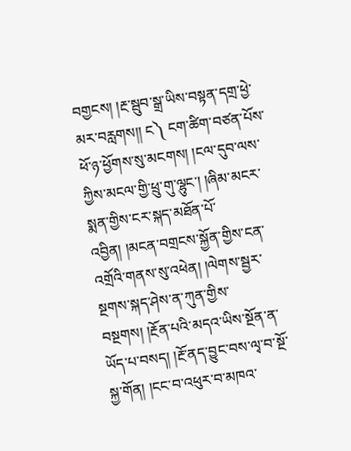བགྱངས། །རྔ་སྦུབ་སྒྲ་ཡིས་བསྟན་དགྲ་ཕྱེ་མར་བརླགས།། ང༽ ངག་ཚིག་བཙན་པོས་ཕོ་ཉ་ཕྱོགས་སུ་མངགས། །ངལ་དུབ་ལས་ཀྱིས་མངལ་གྱི་ཕྲུ་གུ་ལྷུང་། །ཞིམ་མངར་སྨན་གྱིས་ངར་སྐད་མཐོན་པོ་འབྱིན། །མངན་བགྲངས་སྐྱོན་གྱིས་ངན་འགྲོའི་གནས་སུ་འཕེན། །ལེགས་སྦྱར་སྔགས་སྐད་ཤེས་ན་ཀུན་གྱིས་བསྔགས། །རྔོན་པའི་མདའ་ཡིས་སྔོན་ན་ཡོད་པ་བསད། །རྔོ་ནད་བྱུང་བས་ལྭ་བ་སྔོ་སྐྱ་གོན། །ངང་བ་འཕུར་བ་མཁའ་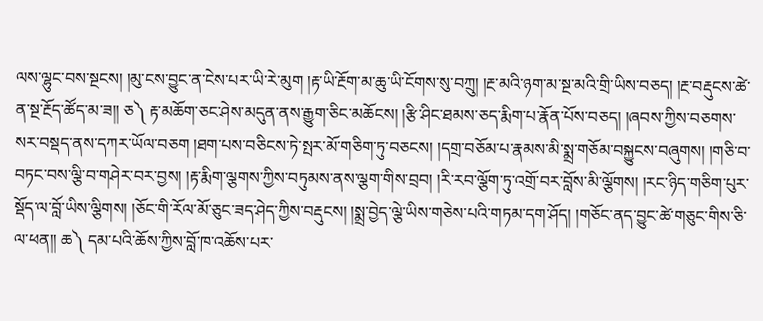ལས་ལྷུང་བས་སྔངས། །མུ་ངས་བྱུང་ན་ངེས་པར་ཡི་རེ་མུག །རྟ་ཡི་རྔོག་མ་ཆུ་ཡི་ངོགས་སུ་བཀྲུ། །རྔ་མའི་ཉག་མ་སྔ་མའི་གྲི་ཡིས་བཅད། །རྔ་བརྡུངས་ཚེ་ན་སྔ་རྔོད་ཚོད་མ་ཟ།། ཅ༽ རྟ་མཆོག་ཅང་ཤེས་མདུན་ནས་རྒྱུག་ཅིང་མཆོངས། །རྩི་ཤིང་ཐམས་ཅད་རྨིག་པ་རྣོན་པོས་བཅད། །ཞབས་ཀྱིས་བཅགས་སར་བསྡད་ནས་དཀར་ཡོལ་བཅག །ཐག་པས་བཅིངས་ཏེ་སྤར་མོ་གཅིག་ཏུ་བཅངས། །དགྲ་བཅོམ་པ་རྣམས་མི་སྨྲ་གཅོམ་བསྐྱུངས་བཞུགས། །གཅི་བ་བཏང་བས་ལྕི་བ་གཤེར་བར་བྱས། །རྟ་རྨིག་ལྕགས་ཀྱིས་བཏུམས་ནས་ལྕག་གིས་བྲབ། །རི་རབ་ལྕོག་ཏུ་འགྲོ་བར་བློས་མི་ལྕོགས། །རང་ཉིད་གཅིག་པུར་སྡོད་ལ་བློ་ཡིས་ལྕིགས། །ཅོང་གི་རོལ་མོ་ཅུང་ཟད་ཤེད་ཀྱིས་བརྡུངས། །སྨྲ་བྱེད་ལྕེ་ཡིས་གཅེས་པའི་གཏམ་དག་ཤོད། །གཅོང་ནད་བྱུང་ཚེ་གཅུང་གིས་ཅི་ལ་ཕན།། ཆ༽ དམ་པའི་ཆོས་ཀྱིས་བློ་ཁ་འཆོས་པར་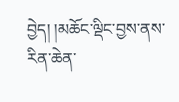བྱེད། །མཆོང་ལྡིང་བྱས་ནས་རིན་ཆེན་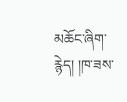མཆོང་ཞིག་རྙེད། །ཁ་ཟས་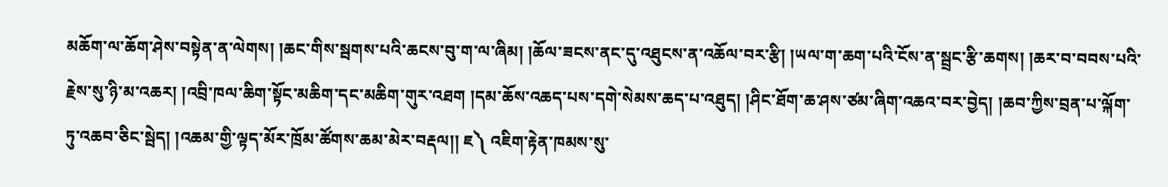མཆོག་ལ་ཆོག་ཤེས་བསྟེན་ན་ལེགས། །ཆང་གིས་སྦགས་པའི་ཆངས་བུ་ག་ལ་ཞིམ། །ཆོལ་ཟངས་ནང་དུ་འཐུངས་ན་འཆོལ་བར་རྩི། །ཡལ་ག་ཆག་པའི་ངོས་ན་སྦྲང་རྩི་ཆགས། །ཆར་བ་བབས་པའི་རྗེས་སུ་ཉི་མ་འཆར། །འབྲི་ཁལ་ཆིག་སྟོང་མཆིག་དང་མཆིག་གུར་འཐག །དམ་ཆོས་འཆད་པས་དགེ་སེམས་ཆད་པ་འཐུད། །ཤིང་ཐོག་ཆ་ཤས་ཙམ་ཞིག་འཆའ་བར་བྱེད། །ཆབ་ཀྱིས་བྲན་པ་ལྐོག་ཏུ་འཆབ་ཅིང་སྦེད། །འཆམ་གྱི་ལྟད་མོར་ཁྲོམ་ཚོགས་ཆམ་མེར་བརྡལ།། ཇ༽ འཇིག་རྟེན་ཁམས་སུ་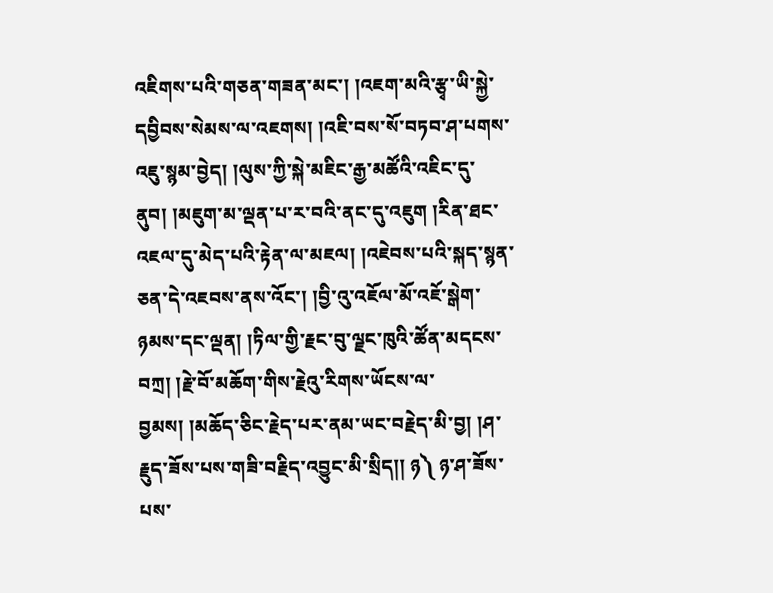འཇིགས་པའི་གཅན་གཟན་མང་། །འཇག་མའི་རྩྭ་ཡི་སྐྱེ་དབྱིབས་སེམས་ལ་འཇགས། །འཇི་བས་སོ་བཏབ་ཤ་པགས་འཇུ་སྙམ་བྱེད། །ལུས་ཀྱི་སྐེ་མཇིང་རྒྱ་མཚོའི་འཇིང་དུ་ནུབ། །མཇུག་མ་ལྡན་པ་ར་བའི་ནང་དུ་འཇུག །རིན་ཐང་འཇལ་དུ་མེད་པའི་རྟེན་ལ་མཇལ། །འཇེབས་པའི་སྐད་སྙན་ཅན་དེ་འཇབས་ནས་འོང་། །བྱི་འུ་འཇོལ་མོ་འཇོ་སྒེག་ཉམས་དང་ལྡན། །ཏིལ་གྱི་རྗང་བུ་ལྗང་ཁུའི་ཚོན་མདངས་བཀྲ། །རྗེ་བོ་མཆོག་གིས་རྗེའུ་རིགས་ཡོངས་ལ་བྱམས། །མཆོད་ཅིང་རྗེད་པར་ནམ་ཡང་བརྗེད་མི་བྱ། །ཤ་རྗུད་ཟོས་པས་གཟི་བརྗིད་འབྱུང་མི་སྲིད།། ཉ༽ ཉ་ཤ་ཟོས་པས་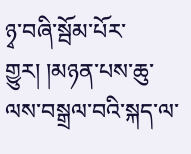ཉྭ་བཞི་སྦོམ་པོར་གྱུར། །མཉན་པས་ཆུ་ལས་བསྒྲལ་བའི་སྐད་ལ་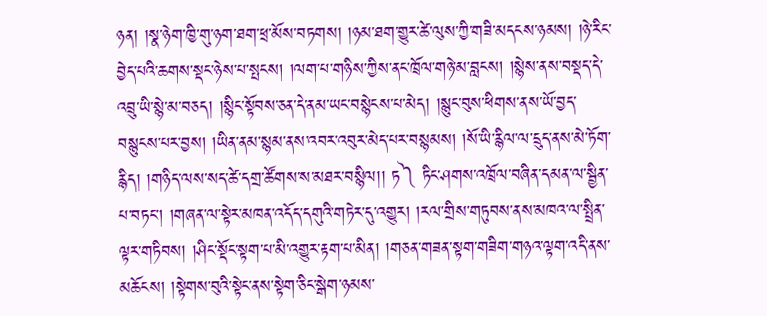ཉན། །སྣ་ཉེག་ཁྱི་གུ་ཉག་ཐག་ཕྲ་མོས་བཏགས། །ཉམ་ཐག་གྱུར་ཚེ་ལུས་ཀྱི་གཟི་མདངས་ཉམས། །ཉེ་རིང་བྱེད་པའི་ཆགས་སྡང་ཉེས་པ་སྤངས། །ལག་པ་གཉིས་ཀྱིས་ནང་ཁྲོལ་གཉེ་མ་བླངས། །སྙེས་ནས་བསྡད་དེ་འབྲུ་ཡི་སྙེ་མ་བཅད། །སྙིང་སྟོབས་ཅན་དེ་ནམ་ཡང་བསྙེངས་པ་མེད། །སྙུང་བུས་ཕིགས་ནས་ཡོ་བྱད་བསྙུངས་པར་བྱས། །ཡིན་ནམ་སྙམ་ནས་འབར་འབུར་མེད་པར་བསྙམས། །སོ་ཡི་རྙིལ་ལ་དྲུད་ནས་མེ་ཏོག་རྙིད། །གཉིད་ལས་སད་ཚེ་དགྲ་ཚོགས་ས་མཐར་བསྙིལ།། ཏ༽ ཏིང་ཤགས་འཁྲོལ་བཞིན་དམན་ལ་སྦྱིན་པ་བཏང་། །གཞན་ལ་སྟེར་མཁན་འདོད་དགུའི་གཏེར་དུ་འགྱུར། །རལ་གྲིས་གཏུབས་ནས་མཁའ་ལ་སྤྲིན་ལྟར་གཏིབས། །ཤིང་སྡོང་སྟག་པ་མི་འགྱུར་རྟག་པ་མིན། །གཅན་གཟན་སྟག་གཟིག་གཉའ་ལྟག་འདི་ནས་མཆོངས། །སྟེགས་བུའི་སྟེང་ནས་སྟེག་ཅིང་སྒེག་ཉམས་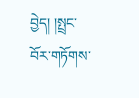བྱེད། །སྤྲང་བོར་གཏོགས་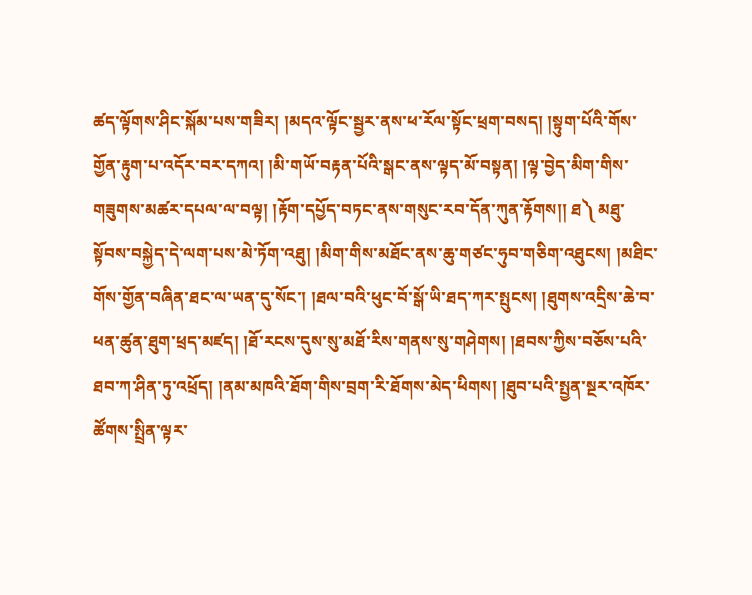ཚད་ལྟོགས་ཤིང་སྐོམ་པས་གཟིར། །མདའ་ལྟོང་སྦྱར་ནས་ཕ་རོལ་སྟོང་ཕྲག་བསད། །སྟུག་པོའི་གོས་གྱོན་རྟུག་པ་འདོར་བར་དཀའ། །མི་གཡོ་བརྟན་པོའི་སྒང་ནས་ལྟད་མོ་བསྟན། །ལྟ་བྱེད་མིག་གིས་གཟུགས་མཚར་དཔལ་ལ་བལྟ། །རྟོག་དཔྱོད་བཏང་ནས་གསུང་རབ་དོན་ཀུན་རྟོགས།། ཐ༽ མཐུ་སྟོབས་བསྐྱེད་དེ་ལག་པས་མེ་ཏོག་འཐུ། །མིག་གིས་མཐོང་ནས་ཆུ་གཙང་ཧུབ་གཅིག་འཐུངས། །མཐིང་གོས་གྱོན་བཞིན་ཐང་ལ་ཡན་དུ་སོང་། །ཐལ་བའི་ཕུང་བོ་སྒོ་ཡི་ཐད་ཀར་སྤུངས། །ཐུགས་འདྲིས་ཆེ་བ་ཕན་ཚུན་ཐུག་ཕྲད་མཛད། །ཐོ་རངས་དུས་སུ་མཐོ་རིས་གནས་སུ་གཤེགས། །ཐབས་ཀྱིས་བཅོས་པའི་ཐབ་ཀ་ཤིན་ཏུ་འཕྲོད། །ནམ་མཁའི་ཐོག་གིས་བྲག་རི་ཐོགས་མེད་ཕིགས། །ཐུབ་པའི་སྤྱན་སྔར་འཁོར་ཚོགས་སྤྲིན་ལྟར་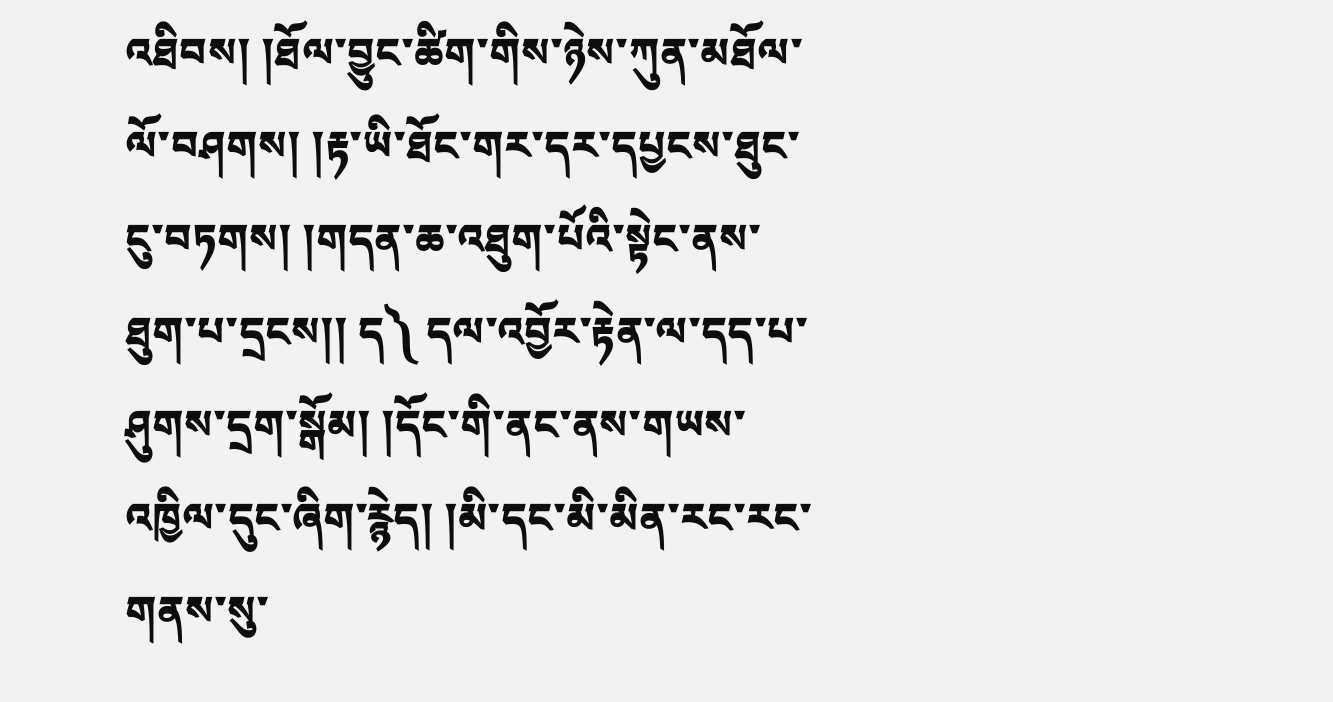འཐིབས། །ཐོལ་བྱུང་ཚིག་གིས་ཉེས་ཀུན་མཐོལ་ལོ་བཤགས། །རྟ་ཡི་ཐོང་གར་དར་དཔྱངས་ཐུང་ངུ་བཏགས། །གདན་ཆ་འཐུག་པོའི་སྟེང་ནས་ཐུག་པ་དྲངས།། ད༽ དལ་འབྱོར་རྟེན་ལ་དད་པ་ཤུགས་དྲག་སྒོམ། །དོང་གི་ནང་ནས་གཡས་འཁྱིལ་དུང་ཞིག་རྙེད། །མི་དང་མི་མིན་རང་རང་གནས་སུ་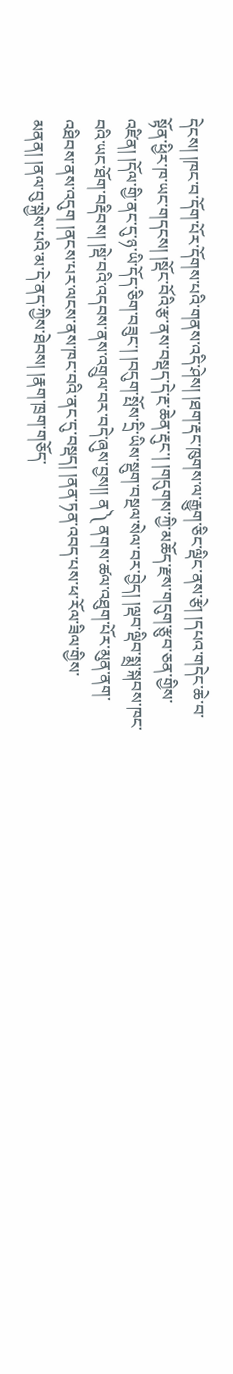དེངས། །ཁང་བ་དོག་པོར་དོགས་པའི་གནས་འདི་ཤེས། །ཐག་རྡང་ཁུགས་ལ་རྒྱུག་ཅིང་ལྡིང་ནས་རྩེ། །དཔའ་གདེང་ཆེ་བ་སྟོན་ཕྱིར་ཁ་ཡང་གདངས། །སྡོང་བོའི་རྩ་ནས་བསྡད་དེ་རྔ་ཆེན་རྡུང་། །གདུགས་ཀྱི་མཆོད་རྫས་གདུག་རྩུབ་ཅན་གྱིས་འཛིན། །དོལ་གྱི་ནང་དུ་ཉ་ཡི་དོད་ཅིག་བཟུང་། །བདུག་སྤོས་དྲི་ཡིས་སྡུག་བསྔལ་སེལ་བར་བྱེད། །ལྡབ་ལྡིབ་སྨྲ་སྐབས་ཁང་བའི་ཡང་ཐོག་བརྡིབས། །སྡེ་བའི་འདབས་ནས་འགྲུལ་བར་བདེ་ཞུས་བྱས།། ན༽ ནགས་ཚལ་འཐུག་པོར་མུན་ནག་འཐིབས་ནས་འདུག །ནངས་པར་ལངས་ནས་ཁང་བའི་ནང་དུ་བསྡད། །ནན་ཏན་འབད་པས་ཕ་རོལ་ཟིལ་གྱིས་མནན། །ནལ་བུ་སྐྱེས་པའི་མ་དེ་ནད་ཀྱིས་ཐེབས། །རྣག་ཁྲག་གཅོད་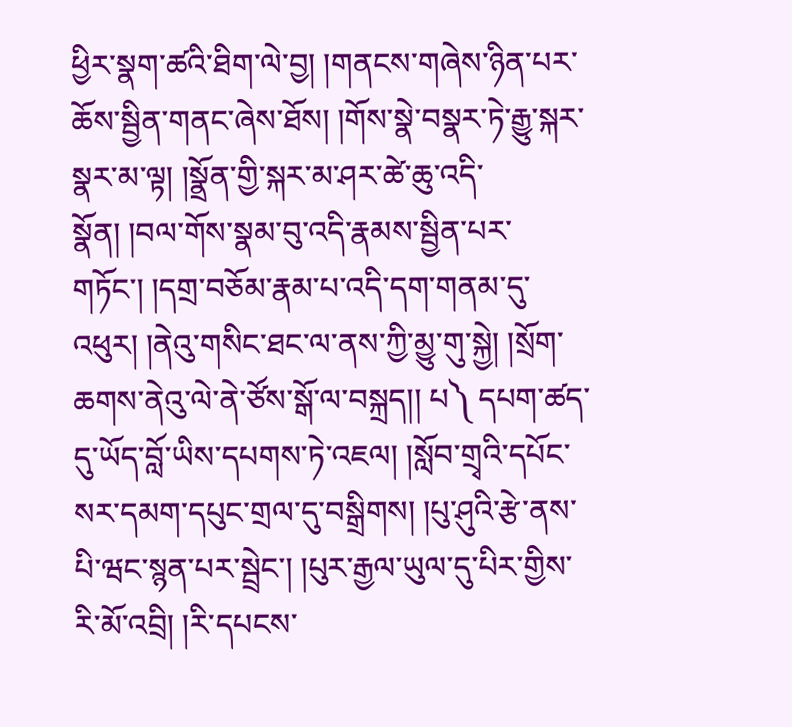ཕྱིར་སྣག་ཚའི་ཐིག་ལེ་བྱ། །གནངས་གཞེས་ཉིན་པར་ཆོས་སྦྱིན་གནང་ཞེས་ཐོས། །གོས་སྣེ་བསྣར་ཏེ་རྒྱུ་སྐར་སྣར་མ་ལྟ། །སྣྲོན་གྱི་སྐར་མ་ཤར་ཚེ་ཆུ་འདི་སྣོན། །བལ་གོས་སྣམ་བུ་འདི་རྣམས་སྦྱིན་པར་གཏོང་། །དགྲ་བཅོམ་རྣམ་པ་འདི་དག་གནམ་དུ་འཕུར། །ནེའུ་གསིང་ཐང་ལ་ནས་ཀྱི་མྱུ་གུ་སྐྱེ། །སྲོག་ཆགས་ནེའུ་ལེ་ནེ་ཙོས་སྒོ་ལ་བསྐྲད།། པ༽ དཔག་ཚད་དུ་ཡོད་བློ་ཡིས་དཔགས་ཏེ་འཇལ། །སློབ་གྲྭའི་དཔོང་སར་དམག་དཔུང་གྲལ་དུ་བསྒྲིགས། །པུ་ཤུའི་རྩེ་ནས་པི་ཝང་སྙན་པར་སྦྲེང་། །པུར་རྒྱལ་ཡུལ་དུ་པིར་གྱིས་རི་མོ་འབྲི། །རི་དཔངས་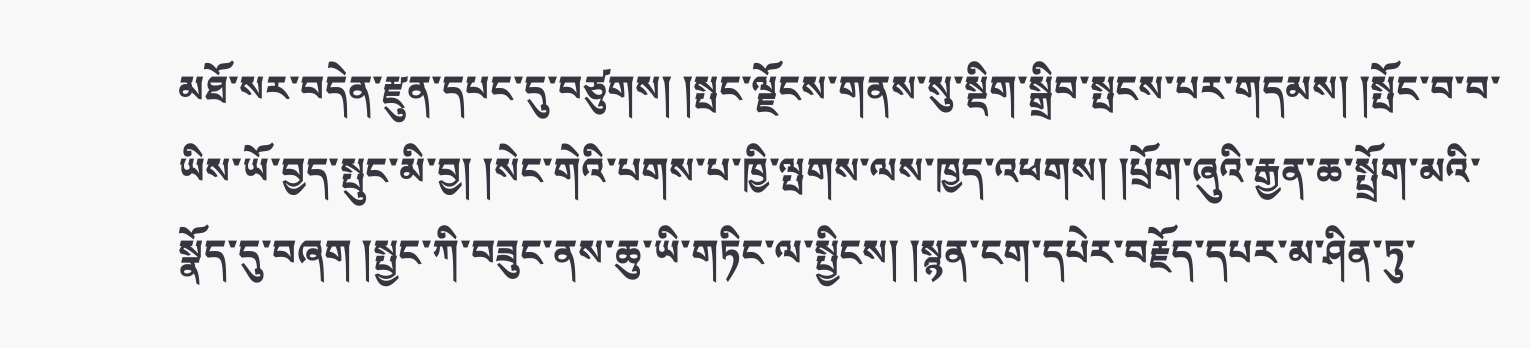མཐོ་སར་བདེན་རྫུན་དཔང་དུ་བཙུགས། །སྤང་ལྗོངས་གནས་སུ་སྡིག་སྒྲིབ་སྤངས་པར་གདམས། །སྤོང་བ་བ་ཡིས་ཡོ་བྱད་སྤུང་མི་བྱ། །སེང་གེའི་པགས་པ་ཁྱི་ལྤགས་ལས་ཁྱད་འཕགས། །པྲོག་ཞུའི་རྒྱན་ཆ་སྤྲོག་མའི་སྣོད་དུ་བཞག །སྤྱང་ཀི་བཟུང་ནས་ཆུ་ཡི་གཏིང་ལ་སྤྱིངས། །སྙན་ངག་དཔེར་བརྗོད་དཔར་མ་ཤིན་ཏུ་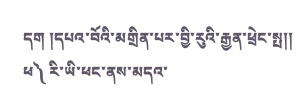དག །དཔའ་བོའི་མགྲིན་པར་བྱི་རུའི་རྒྱན་ཕྲེང་སྤ།། ཕ༽ རི་ཡི་ཕང་ནས་མདའ་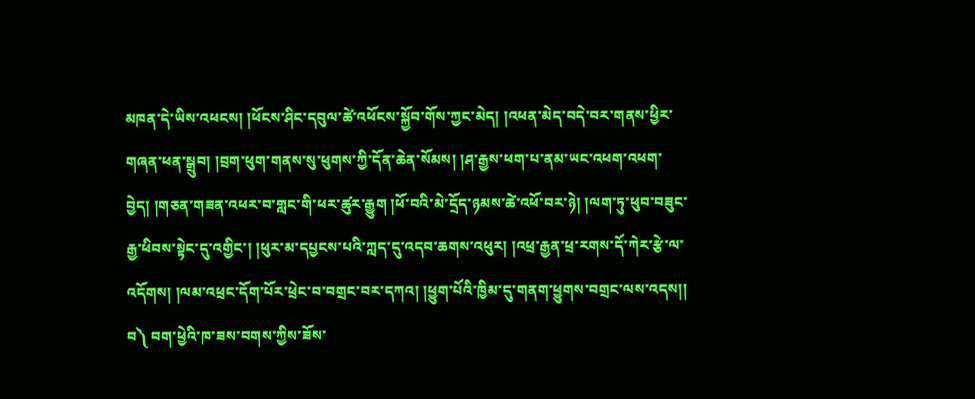མཁན་དེ་ཡིས་འཕངས། །ཕོངས་ཤིང་དབུལ་ཚེ་འཕོངས་སྐྱོབ་གོས་ཀྱང་མེད། །འཕན་མེད་བདེ་བར་གནས་ཕྱིར་གཞན་ཕན་སྒྲུབ། །བྲག་ཕུག་གནས་སུ་ཕུགས་ཀྱི་དོན་ཆེན་སོམས། །ཤ་རྒྱས་ཕག་པ་ནམ་ཡང་འཕག་འཕག་བྱེད། །གཅན་གཟན་འཕར་བ་གླང་གི་ཕར་ཚུར་རྒྱུག །ཕོ་བའི་མེ་དྲོད་ཉམས་ཚེ་འཕོ་བར་ཉེ། །ལག་ཏུ་ཕུབ་བཟུང་རྒྱ་ཕིབས་སྟེང་དུ་འགྱིང་། །ཕུར་མ་དཔྱངས་པའི་ཀླད་དུ་འདབ་ཆགས་འཕུར། །འཕྲ་རྒྱན་ཕྲ་རགས་དོ་ཀེར་རྩེ་ལ་འདོགས། །ལམ་འཕྲང་དོག་པོར་ཕྲེང་བ་བགྲང་བར་དཀའ། །ཕྱུག་པོའི་ཁྱིམ་དུ་གནག་ཕྱུགས་བགྲང་ལས་འདས།། བ༽ བག་ཕྱེའི་ཁ་ཟས་བགས་ཀྱིས་ཟོས་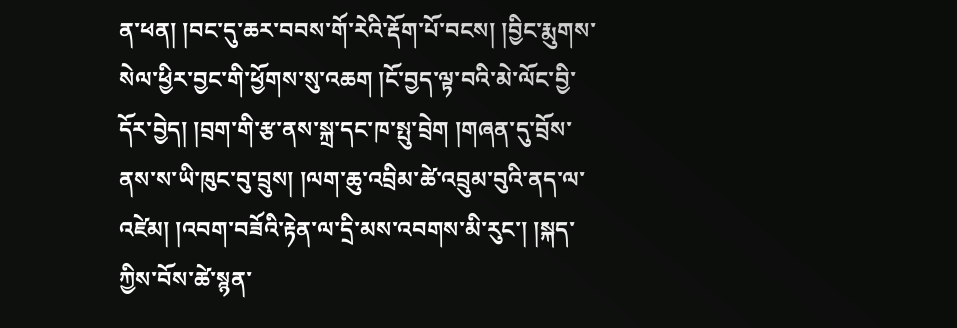ན་ཕན། །བང་དུ་ཆར་བབས་གོ་རེའི་རྡོག་པོ་བངས། །བྱིང་རྨུགས་སེལ་ཕྱིར་བྱང་གི་ཕྱོགས་སུ་འཆག །ངོ་བྱད་ལྟ་བའི་མེ་ལོང་བྱི་དོར་བྱེད། །བྲག་གི་རྩ་ནས་སྐྲ་དང་ཁ་སྤུ་བྲེག །གཞན་དུ་བྲོས་ནས་ས་ཡི་ཁུང་བུ་བྲུས། །ལག་ཆུ་འབྲིམ་ཚེ་འབྲུམ་བུའི་ནད་ལ་འཛེམ། །འབག་བཟོའི་རྟེན་ལ་དྲི་མས་འབགས་མི་རུང་། །སྐད་ཀྱིས་བོས་ཚེ་སྙན་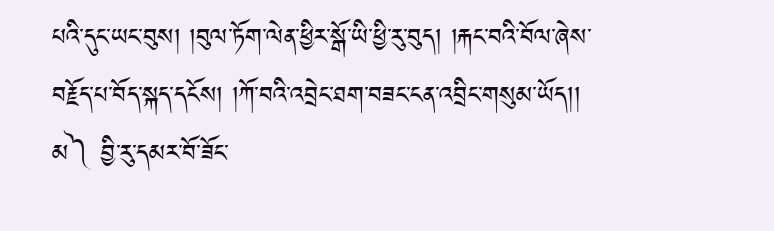པའི་དུང་ཡང་བུས། །བུལ་ཏོག་ལེན་ཕྱིར་སྒོ་ཡི་ཕྱི་རུ་བུད། །རྐང་བའི་བོལ་ཞེས་བརྗོད་པ་བོད་སྐད་དངོས། །ཀོ་བའི་འབྲེང་ཐག་བཟང་ངན་འབྲིང་གསུམ་ཡོད།། མ༽ བྱི་རུ་དམར་བོ་ཟོང་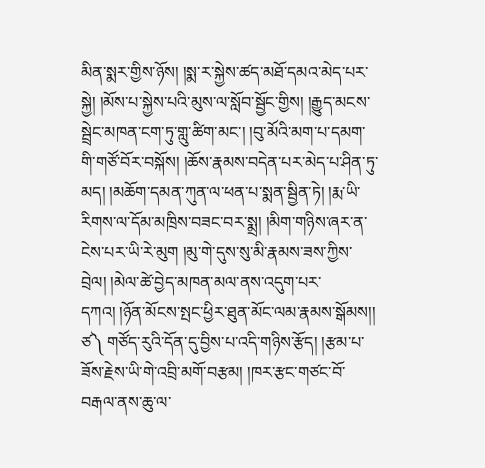མིན་སྨར་གྱིས་ཉོས། །སྨ་ར་སྐྱེས་ཚད་མཐོ་དམའ་མེད་པར་སྐྱེ། །མོས་པ་སྐྱེས་པའི་མུས་ལ་སློབ་སྦྱོང་གྱིས། །རྒྱུད་མངས་སྦྲེང་མཁན་ངག་ཏུ་གླུ་ཚིག་མང་། །བུ་མོའི་མག་པ་དམག་གི་གཙོ་བོར་བསྐོས། །ཆོས་རྣམས་བདེན་པར་མེད་པ་ཤིན་ཏུ་མད། །མཆོག་དམན་ཀུན་ལ་ཕན་པ་སྨན་སྦྱིན་ཏེ། །རྨ་ཡི་རིགས་ལ་དོམ་མཁྲིས་བཟང་བར་སྨྲ། །མིག་གཉིས་ཞར་ན་ངེས་པར་ཡི་རེ་མུག །མུ་གེ་དུས་སུ་མི་རྣམས་ཟས་ཀྱིས་བྲེལ། །མེལ་ཚེ་བྱེད་མཁན་མལ་ནས་འདུག་པར་དཀའ། །ཉོན་མོངས་སྤང་ཕྱིར་ཐུན་མོང་ལམ་རྣམས་སྒོམས།། ཙ༽ གཙོད་རུའི་དོན་དུ་བྱིས་པ་འདི་གཉིས་རྩོད། །རྩམ་པ་ཟོས་རྗེས་ཡི་གེ་འབྲི་མགོ་བརྩམ། །ཁར་རྩང་གཙང་བོ་བརྒལ་ནས་ཆུ་ལ་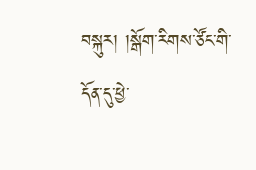བསྐུར། །སྒོག་རིགས་ཙོང་གི་དོན་དུ་ཕྱེ་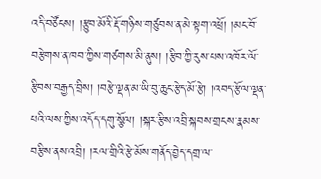འདི་བཙོངས། །རྩུབ་མོའི་རྡོ་གཉིས་གཙུབས་ན་མེ་སྟག་འཕྲོ། །མང་བོ་བརྩེགས་ན་ཁབ་ཀྱིས་གཙགས་མི་ནུས། །རྩིབ་ཀྱི་རུས་པས་འཁོར་ལོ་རྩིབས་བརྒྱད་བྲིས། །བརྩེ་ལྡན་མ་ཡི་བུ་ཆུང་རྩེད་མོ་རྩེ། །འབད་རྩོལ་ལྡན་པའི་ལས་ཀྱིས་འདོད་དགུ་སྩོལ། །སྐར་རྩིས་འབྲི་སྐབས་གྲངས་རྣམས་བརྩིས་ནས་འབྲི། །རལ་གྲིའི་རྩེ་མོས་གནོད་བྱེད་དགྲ་ལ་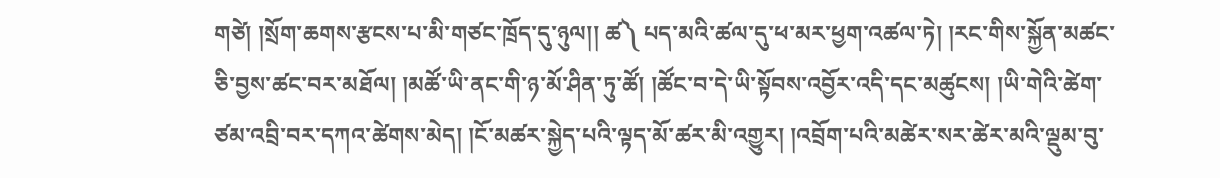གཙེ། །སྲོག་ཆགས་རྩངས་པ་མི་གཙང་ཁྲོད་དུ་ཉུལ།། ཚ༽ པད་མའི་ཚལ་དུ་ཕ་མར་ཕྱག་འཚལ་ཏེ། །རང་གིས་སྐྱོན་མཚང་ཅི་བྱས་ཚང་བར་མཐོལ། །མཚོ་ཡི་ནང་གི་ཉ་མོ་ཤིན་ཏུ་ཚོ། །ཚོང་བ་དེ་ཡི་སྟོབས་འབྱོར་འདི་དང་མཚུངས། །ཡི་གེའི་ཚེག་ཙམ་འབྲི་བར་དཀའ་ཚེགས་མེད། །ངོ་མཚར་སྐྱེད་པའི་ལྟད་མོ་ཚར་མི་འགྱུར། །འབྲོག་པའི་མཚེར་སར་ཚེར་མའི་ལྡུམ་བུ་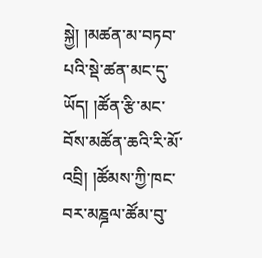སྐྱེ། །མཚན་མ་བཏབ་པའི་སྡེ་ཚན་མང་དུ་ཡོད། །ཚོན་རྩི་མང་བོས་མཚོན་ཆའི་རི་མོ་འབྲི། །ཚོམས་ཀྱི་ཁང་བར་མཎྜལ་ཚོམ་བུ་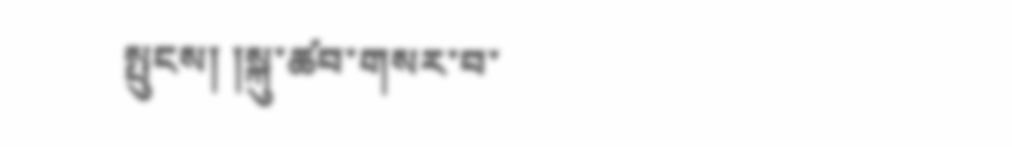སྤུངས། །སྐུ་ཚབ་གསར་བ་